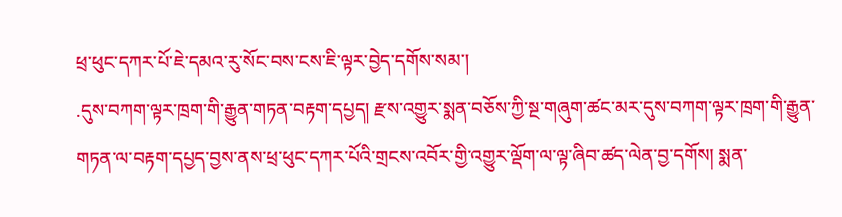ཕྲ་ཕུང་དཀར་པོ་ཇེ་དམའ་རུ་སོང་བས་ངས་ཇི་ལྟར་བྱེད་དགོས་སམ་།
.དུས་བཀག་ལྟར་ཁྲག་གི་རྒྱུན་གཏན་བརྟག་དཔྱད། རྫས་འགྱུར་སྨན་བཅོས་ཀྱི་སྔ་གཞུག་ཚང་མར་དུས་བཀག་ལྟར་ཁྲག་གི་རྒྱུན་གཏན་ལ་བརྟག་དཔྱད་བྱས་ནས་ཕྲ་ཕུང་དཀར་པོའི་གྲངས་འབོར་གྱི་འགྱུར་ལྡོག་ལ་ལྟ་ཞིབ་ཚད་ལེན་བྱ་དགོས། སྨན་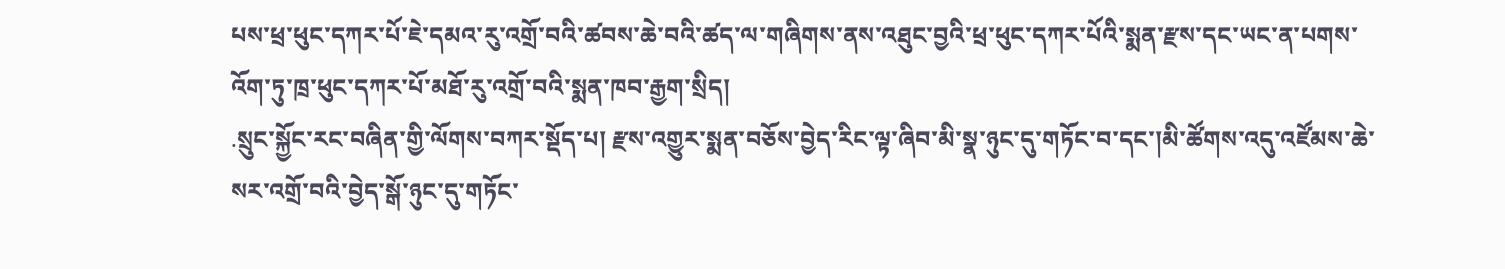པས་ཕྲ་ཕུང་དཀར་པོ་ཇེ་དམའ་རུ་འགྲོ་བའི་ཚབས་ཆེ་བའི་ཚད་ལ་གཞིགས་ནས་འཐུང་བྱའི་ཕྲ་ཕུང་དཀར་པོའི་སྨན་རྫས་དང་ཡང་ན་པགས་འོག་ཏུ་ཁྲ་ཕུང་དཀར་པོ་མཐོ་རུ་འགྲོ་བའི་སྨན་ཁབ་རྒྱག་སྲིད།
.སྲུང་སྐྱོང་རང་བཞིན་གྱི་ལོགས་བཀར་སྡོད་པ། རྫས་འགྱུར་སྨན་བཅོས་བྱེད་རིང་ལྟ་ཞིབ་མི་སྣ་ཉུང་དུ་གཏོང་བ་དང་།མི་ཚོགས་འདུ་འཛོམས་ཆེ་སར་འགྲོ་བའི་བྱེད་སྒོ་ཉུང་དུ་གཏོང་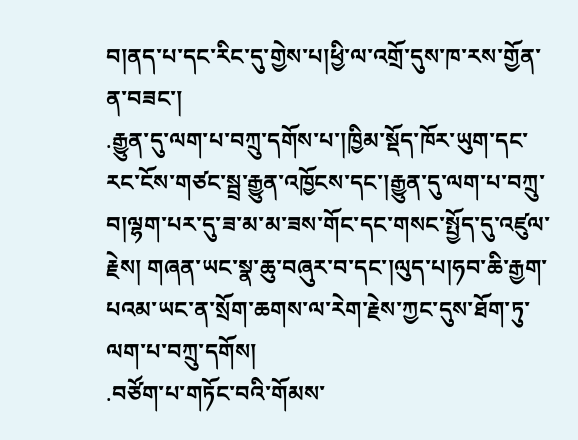བ།ནད་པ་དང་རིང་དུ་གྱེས་པ།ཕྱི་ལ་འགྲོ་དུས་ཁ་རས་གྱོན་ན་བཟང་།
.རྒྱུན་དུ་ལག་པ་བཀྲུ་དགོས་པ་།ཁྱིམ་སྡོད་ཁོར་ཡུག་དང་རང་ངོས་གཙང་སྦྲ་རྒྱུན་འཁྱོངས་དང་།རྒྱུན་དུ་ལག་པ་བཀྲུ་བ།ལྷག་པར་དུ་ཟ་མ་མ་ཟས་གོང་དང་གསང་སྤྱོད་དུ་འཛུལ་རྗེས། གཞན་ཡང་སྣ་ཆུ་བཞུར་བ་དང་།ལུད་པ།ཧབ་ཆི་རྒྱག་པའམ་ཡང་ན་སྲོག་ཆགས་ལ་རེག་རྗེས་ཀྱང་དུས་ཐོག་ཏུ་ལག་པ་བཀྲུ་དགོས།
.བཙོག་པ་གཏོང་བའི་གོམས་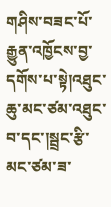གཤིས་བཟང་པོ་རྒྱུན་འཁྱོངས་བྱ་དགོས་པ་སྟེ།འཐུང་ཆུ་མང་ཙམ་འཐུང་བ་དང་།སྦྲང་རྩི་མང་ཙམ་ཟ་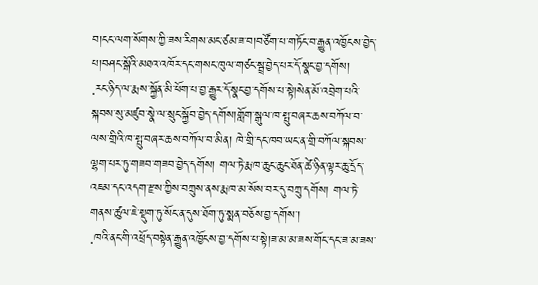བ།ངང་ལག་སོགས་ཀྱི་ཟས་རིགས་མང་ཙམ་ཟ་བ།བཙོག་པ་གཏོང་བ་རྒྱུན་འཁྱོངས་བྱེད་པ།བཤང་སྒོའི་མཐའ་འཁོར་དང་གསང་ཁུལ་གཙང་སྦྲ་བྱེད་པར་དོ་སྣང་བྱ་དགོས།
.རང་ཉིད་ལ་རྨས་སྐྱོན་མི་ཕོག་པ་བྱ་རྒྱུར་དོ་སྣང་བྱ་དགོས་པ་སྟེ།སེན་མོ་འབྲེག་པའི་སྐབས་སུ་མཛུབ་སྣེ་ལ་སྲུང་སྐྱོབ་བྱེད་དགོས།གློག་སྒུལ་ཁ་སྤུ་བཞར་ཆས་བཀོལ་བ་ལས་གྲིའི་ཁ་སྤུ་བཞར་ཆས་བཀོལ་བ་མིན། ཁེ་གྲི་དང་ཁབ་ཡང་ན་གྲི་བཀོལ་སྐབས་ལྷག་པར་ཏུ་གཟབ་གཟབ་བྱེད་དགོས། གལ་ཏེ་རྨ་ཁ་ཆུང་ཆུང་ཐོན་ཚེ་ཉིན་ལྟར་ཆུ་དྲོད་འཇམ་དང་འདག་རྫས་ཀྱིས་བཀྲུས་ནས་རྨ་ཁ་མ་སོས་བར་དུ་བཀྲུ་དགོས། གལ་ཏེ་གནས་ཚུལ་ཇེ་སྡུག་ཏུ་སོང་ན་དུས་ཐོག་ཏུ་སྨན་བཅོས་བྱ་དགོས་།
.ཁའི་ནང་གི་འཕྲོད་བསྟེན་རྒྱུན་འཁྱོངས་བྱ་དགོས་པ་སྟེ།ཟ་མ་མ་ཟས་གོང་དང་ཟ་མ་ཟས་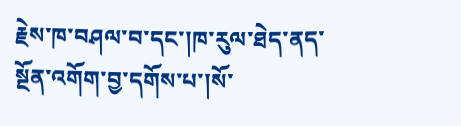རྗེས་ཁ་བཤལ་བ་དང་།ཁ་རུལ་ཐེད་ནད་སྔོན་འགོག་བྱ་དགོས་པ་།སོ་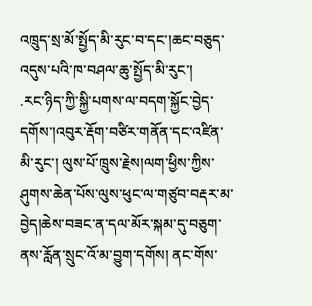འཁྲུད་སྲ་མོ་སྤྱོད་མི་རུང་བ་དང་།ཆང་བཅུད་འདུས་པའི་ཁ་བཤལ་ཆུ་སྤྱོད་མི་རུང་།
.རང་ཉིད་ཀྱི་སྐྱི་པགས་ལ་བདག་སྐྱོང་བྱེད་དགོས་།འབུར་རྡོག་བཙིར་གནོན་དང་འཛིན་མི་རུང་། ལུས་པོ་ཁྲུས་རྗེས།ལག་ཕྱིས་ཀྱིས་ཤུགས་ཆེན་པོས་ལུས་ཕུང་ལ་གཙུབ་བརྡར་མ་བྱེད།ཆེས་བཟང་ན་དལ་མོར་སྐམ་དུ་བཅུག་ནས་རློན་སྲུང་འོ་མ་བྱུག་དགོས། ནང་གོས་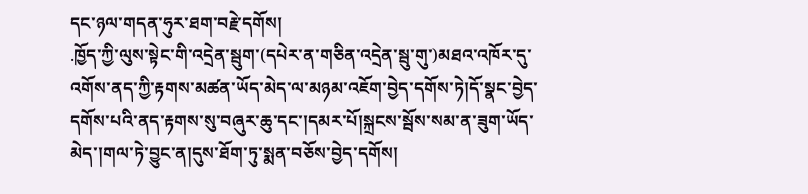དང་ཉལ་གདན་ཧུར་ཐག་བརྗེ་དགོས།
.ཁྱོད་ཀྱི་ལུས་སྟེང་གི་འདྲེན་སྦུག་(དཔེར་ན་གཅིན་འདྲེན་སྦུ་གུ་)མཐའ་འཁོར་དུ་འགོས་ནད་ཀྱི་རྟགས་མཚན་ཡོད་མེད་ལ་མཉམ་འཇོག་བྱེད་དགོས་ཏེ།དོ་སྣང་བྱེད་དགོས་པའི་ནད་རྟགས་སུ་བཞུར་ཆུ་དང་།དམར་པོ།སྐྲངས་སྦོས་སམ་ན་ཟུག་ཡོད་མེད་།གལ་ཏེ་བྱུང་ན།དུས་ཐོག་ཏུ་སྨན་བཅོས་བྱེད་དགོས།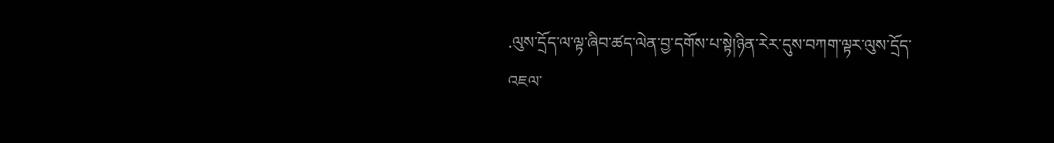.ལུས་དྲོད་ལ་ལྟ་ཞིབ་ཚད་ལེན་བྱ་དགོས་པ་སྟེ།ཉིན་རེར་དུས་བཀག་ལྟར་ལུས་དྲོད་འཇལ་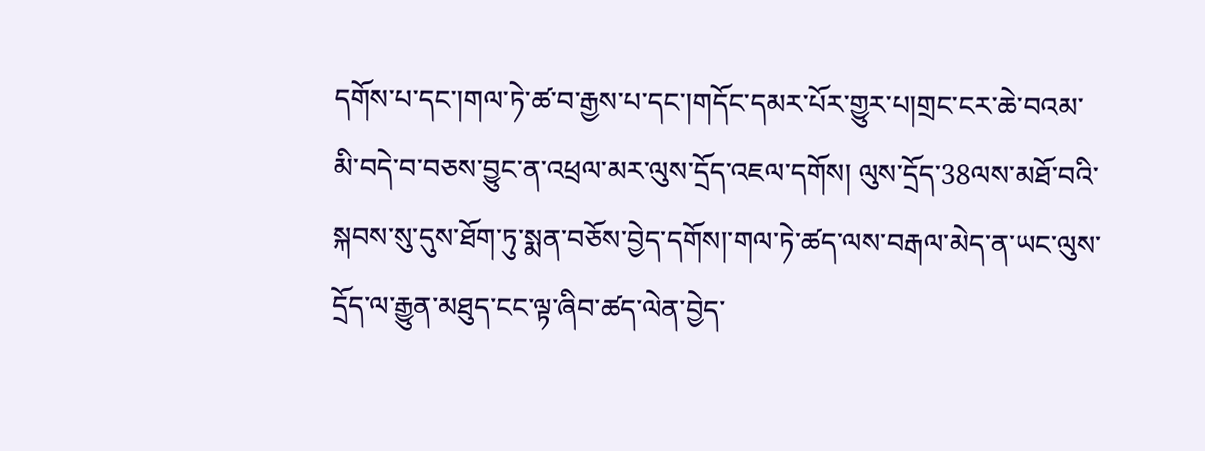དགོས་པ་དང་།གལ་ཏེ་ཚ་བ་རྒྱས་པ་དང་།གདོང་དམར་པོར་གྱུར་པ།གྲང་ངར་ཆེ་བའམ་མི་བདེ་བ་བཅས་བྱུང་ན་འཕྲལ་མར་ལུས་དྲོད་འཇལ་དགོས། ལུས་དྲོད་38ལས་མཐོ་བའི་སྐབས་སུ་དུས་ཐོག་ཏུ་སྨན་བཅོས་བྱེད་དགོས།་གལ་ཏེ་ཚད་ལས་བརྒལ་མེད་ན་ཡང་ལུས་དྲོད་ལ་རྒྱུན་མཐུད་ངང་ལྟ་ཞིབ་ཚད་ལེན་བྱེད་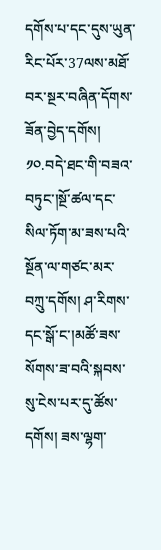དགོས་པ་དང་དུས་ཡུན་རིང་པོར་37ལས་མཐོ་བར་སྔར་བཞིན་དོགས་ཟོན་བྱེད་དགོས།
༡༠.བདེ་ཐང་གི་བཟའ་བཏུང་།སྔོ་ཚལ་དང་སིལ་ཏོག་མ་ཟས་པའི་སྔོན་ལ་གཙང་མར་བཀྲུ་དགོས། ཤ་རིགས་དང་སྒོ་ང་།མཚོ་ཟས་སོགས་ཟ་བའི་སྐབས་སུ་ངེས་པར་དུ་ཚོས་དགོས། ཟས་ལྷག་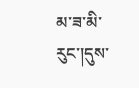མ་ཟ་མི་རུང་།དུས་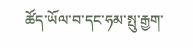ཚོད་ཡོལ་བ་དང་ཧམ་སྤུ་རྒྱག་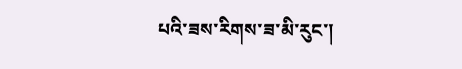པའི་ཟས་རིགས་ཟ་མི་རུང་།